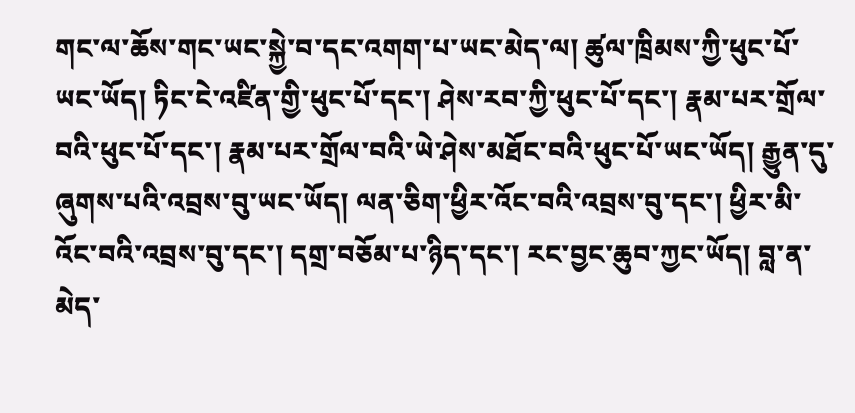གང་ལ་ཆོས་གང་ཡང་སྐྱེ་བ་དང་འགག་པ་ཡང་མེད་ལ། ཚུལ་ཁྲིམས་ཀྱི་ཕུང་པོ་ཡང་ཡོད། ཏིང་ངེ་འཛིན་གྱི་ཕུང་པོ་དང་། ཤེས་རབ་ཀྱི་ཕུང་པོ་དང་། རྣམ་པར་གྲོལ་བའི་ཕུང་པོ་དང་། རྣམ་པར་གྲོལ་བའི་ཡེ་ཤེས་མཐོང་བའི་ཕུང་པོ་ཡང་ཡོད། རྒྱུན་དུ་ཞུགས་པའི་འབྲས་བུ་ཡང་ཡོད། ལན་ཅིག་ཕྱིར་འོང་བའི་འབྲས་བུ་དང་། ཕྱིར་མི་འོང་བའི་འབྲས་བུ་དང་། དགྲ་བཅོམ་པ་ཉིད་དང་། རང་བྱང་ཆུབ་ཀྱང་ཡོད། བླ་ན་མེད་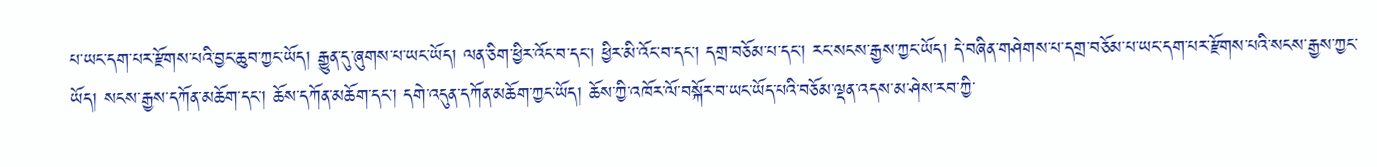པ་ཡང་དག་པར་རྫོགས་པའི་བྱང་ཆུབ་ཀྱང་ཡོད། རྒྱུན་དུ་ཞུགས་པ་ཡང་ཡོད། ལན་ཅིག་ཕྱིར་འོང་བ་དང་། ཕྱིར་མི་འོང་བ་དང་། དགྲ་བཅོམ་པ་དང་། རང་སངས་རྒྱས་ཀྱང་ཡོད། དེ་བཞིན་གཤེགས་པ་དགྲ་བཅོམ་པ་ཡང་དག་པར་རྫོགས་པའི་སངས་རྒྱས་ཀྱང་ཡོད། སངས་རྒྱས་དཀོན་མཆོག་དང་། ཆོས་དཀོན་མཆོག་དང་། དགེ་འདུན་དཀོན་མཆོག་ཀྱང་ཡོད། ཆོས་ཀྱི་འཁོར་ལོ་བསྐོར་བ་ཡང་ཡོད་པའི་བཅོམ་ལྡན་འདས་མ་ཤེས་རབ་ཀྱི་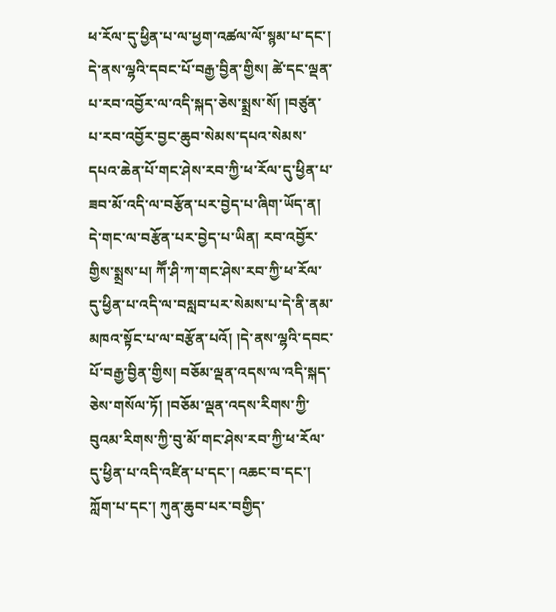ཕ་རོལ་དུ་ཕྱིན་པ་ལ་ཕྱག་འཚལ་ལོ་སྙམ་པ་དང་། དེ་ནས་ལྷའི་དབང་པོ་བརྒྱ་བྱིན་གྱིས། ཚེ་དང་ལྡན་པ་རབ་འབྱོར་ལ་འདི་སྐད་ཅེས་སྨྲས་སོ། །བཙུན་པ་རབ་འབྱོར་བྱང་ཆུབ་སེམས་དཔའ་སེམས་དཔའ་ཆེན་པོ་གང་ཤེས་རབ་ཀྱི་ཕ་རོལ་དུ་ཕྱིན་པ་ཟབ་མོ་འདི་ལ་བརྩོན་པར་བྱེད་པ་ཞིག་ཡོད་ན། དེ་གང་ལ་བརྩོན་པར་བྱེད་པ་ཡིན། རབ་འབྱོར་གྱིས་སྨྲས་པ། ཀཽ་ཤི་ཀ་གང་ཤེས་རབ་ཀྱི་ཕ་རོལ་དུ་ཕྱིན་པ་འདི་ལ་བསླབ་པར་སེམས་པ་དེ་ནི་ནམ་མཁའ་སྟོང་པ་ལ་བརྩོན་པའོ། །དེ་ནས་ལྷའི་དབང་པོ་བརྒྱ་བྱིན་གྱིས། བཅོམ་ལྡན་འདས་ལ་འདི་སྐད་ཅེས་གསོལ་ཏོ། །བཅོམ་ལྡན་འདས་རིགས་ཀྱི་བུའམ་རིགས་ཀྱི་བུ་མོ་གང་ཤེས་རབ་ཀྱི་ཕ་རོལ་དུ་ཕྱིན་པ་འདི་འཛིན་པ་དང་། འཆང་བ་དང་། ཀློག་པ་དང་། ཀུན་ཆུབ་པར་བགྱིད་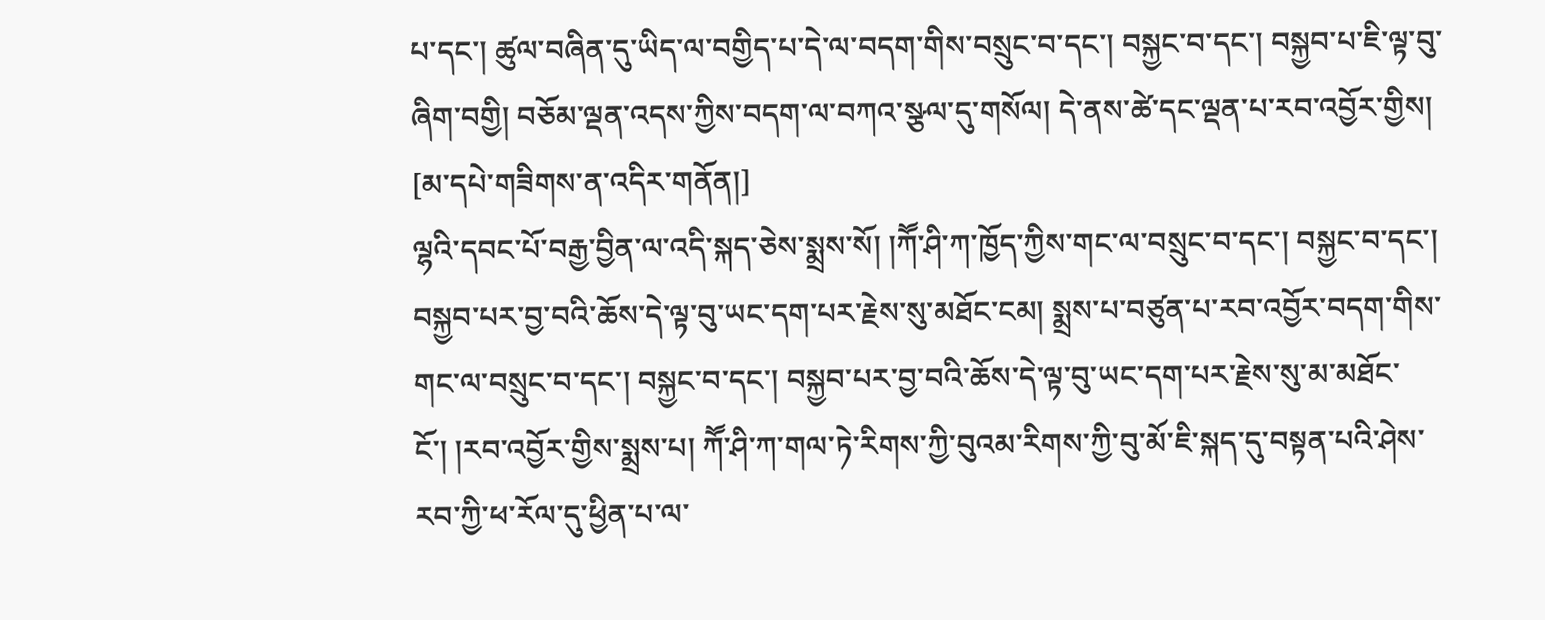པ་དང་། ཚུལ་བཞིན་དུ་ཡིད་ལ་བགྱིད་པ་དེ་ལ་བདག་གིས་བསྲུང་བ་དང་། བསྐྱང་བ་དང་། བསྐྱབ་པ་ཇི་ལྟ་བུ་ཞིག་བགྱི། བཅོམ་ལྡན་འདས་ཀྱིས་བདག་ལ་བཀའ་སྩལ་དུ་གསོལ། དེ་ནས་ཚེ་དང་ལྡན་པ་རབ་འབྱོར་གྱིས།
[མ་དཔེ་གཟིགས་ན་འདིར་གནོན།]
ལྷའི་དབང་པོ་བརྒྱ་བྱིན་ལ་འདི་སྐད་ཅེས་སྨྲས་སོ། །ཀཽ་ཤི་ཀ་ཁྱོད་ཀྱིས་གང་ལ་བསྲུང་བ་དང་། བསྐྱང་བ་དང་། བསྐྱབ་པར་བྱ་བའི་ཆོས་དེ་ལྟ་བུ་ཡང་དག་པར་རྗེས་སུ་མཐོང་ངམ། སྨྲས་པ་བཙུན་པ་རབ་འབྱོར་བདག་གིས་གང་ལ་བསྲུང་བ་དང་། བསྐྱང་བ་དང་། བསྐྱབ་པར་བྱ་བའི་ཆོས་དེ་ལྟ་བུ་ཡང་དག་པར་རྗེས་སུ་མ་མཐོང་ངོ་། །རབ་འབྱོར་གྱིས་སྨྲས་པ། ཀཽ་ཤི་ཀ་གལ་ཏེ་རིགས་ཀྱི་བུའམ་རིགས་ཀྱི་བུ་མོ་ཇི་སྐད་དུ་བསྟན་པའི་ཤེས་རབ་ཀྱི་ཕ་རོལ་དུ་ཕྱིན་པ་ལ་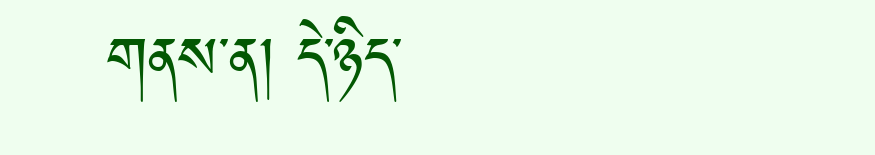གནས་ན། དེ་ཉིད་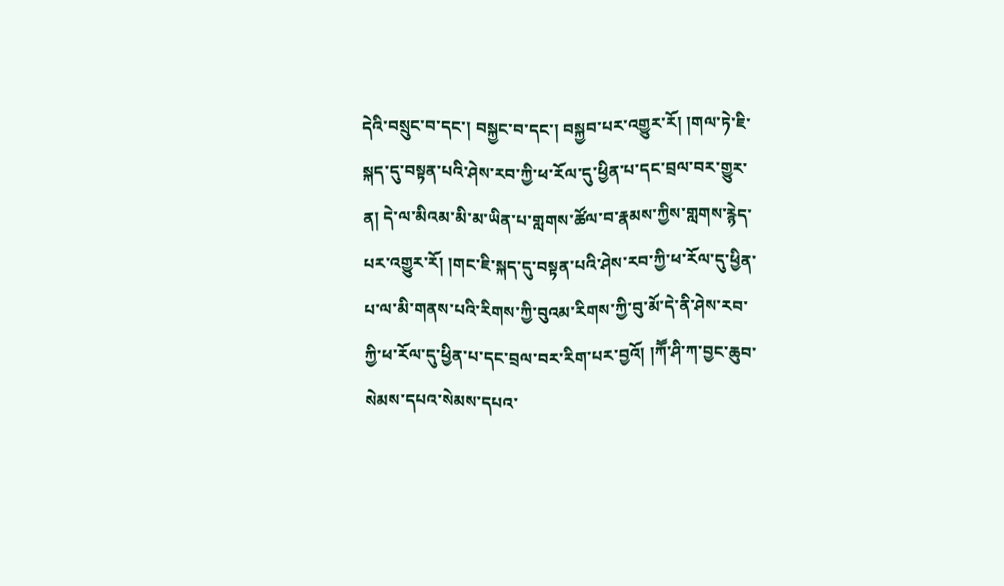དེའི་བསྲུང་བ་དང་། བསྐྱང་བ་དང་། བསྐྱབ་པར་འགྱུར་རོ། །གལ་ཏེ་ཇི་སྐད་དུ་བསྟན་པའི་ཤེས་རབ་ཀྱི་ཕ་རོལ་དུ་ཕྱིན་པ་དང་བྲལ་བར་གྱུར་ན། དེ་ལ་མིའམ་མི་མ་ཡིན་པ་གླགས་ཚོལ་བ་རྣམས་ཀྱིས་གླགས་རྙེད་པར་འགྱུར་རོ། །གང་ཇི་སྐད་དུ་བསྟན་པའི་ཤེས་རབ་ཀྱི་ཕ་རོལ་དུ་ཕྱིན་པ་ལ་མི་གནས་པའི་རིགས་ཀྱི་བུའམ་རིགས་ཀྱི་བུ་མོ་དེ་ནི་ཤེས་རབ་ཀྱི་ཕ་རོལ་དུ་ཕྱིན་པ་དང་བྲལ་བར་རིག་པར་བྱའོ། །ཀཽ་ཤི་ཀ་བྱང་ཆུབ་སེམས་དཔའ་སེམས་དཔའ་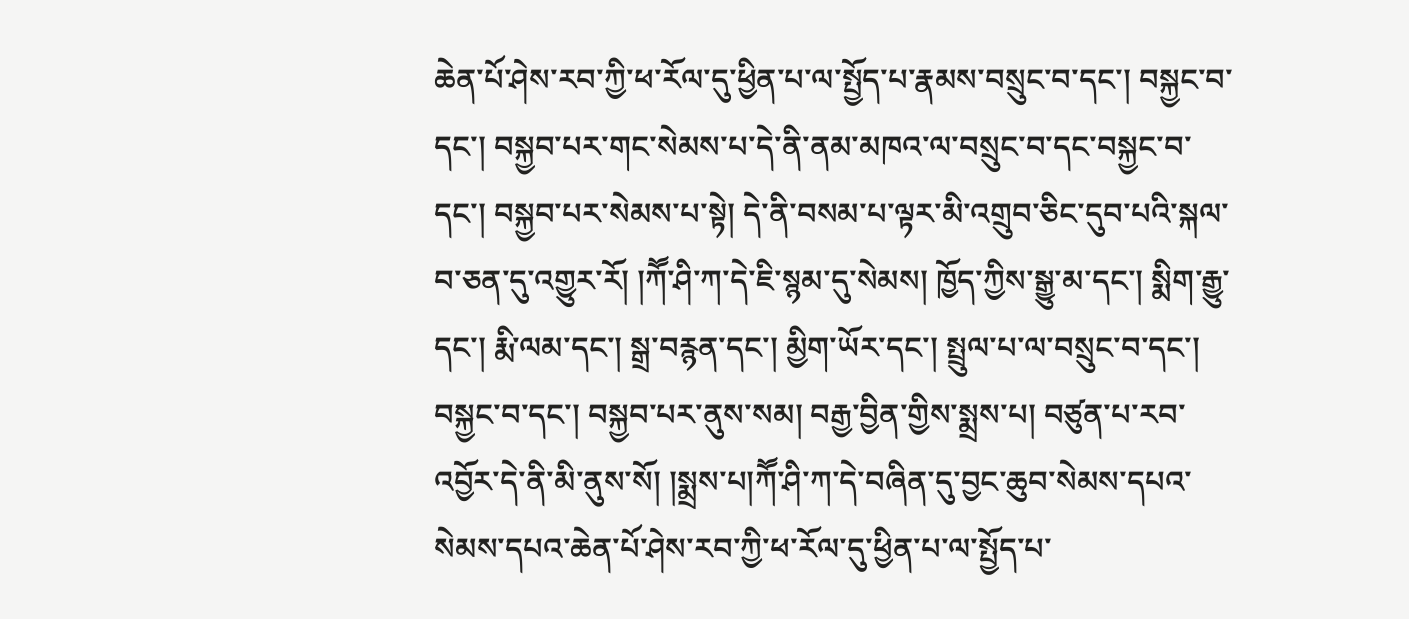ཆེན་པོ་ཤེས་རབ་ཀྱི་ཕ་རོལ་དུ་ཕྱིན་པ་ལ་སྤྱོད་པ་རྣམས་བསྲུང་བ་དང་། བསྐྱང་བ་དང་། བསྐྱབ་པར་གང་སེམས་པ་དེ་ནི་ནམ་མཁའ་ལ་བསྲུང་བ་དང་བསྐྱང་བ་དང་། བསྐྱབ་པར་སེམས་པ་སྟེ། དེ་ནི་བསམ་པ་ལྟར་མི་འགྲུབ་ཅིང་དུབ་པའི་སྐལ་བ་ཅན་དུ་འགྱུར་རོ། །ཀཽ་ཤི་ཀ་དེ་ཇི་སྙམ་དུ་སེམས། ཁྱོད་ཀྱིས་སྒྱུ་མ་དང་། སྨིག་རྒྱུ་དང་། རྨི་ལམ་དང་། སྒྲ་བརྙན་དང་། མྱིག་ཡོར་དང་། སྤྲུལ་པ་ལ་བསྲུང་བ་དང་། བསྐྱང་བ་དང་། བསྐྱབ་པར་ནུས་སམ། བརྒྱ་བྱིན་གྱིས་སྨྲས་པ། བཙུན་པ་རབ་འབྱོར་དེ་ནི་མི་ནུས་སོ། །སྨྲས་པ།ཀཽ་ཤི་ཀ་དེ་བཞིན་དུ་བྱང་ཆུབ་སེམས་དཔའ་སེམས་དཔའ་ཆེན་པོ་ཤེས་རབ་ཀྱི་ཕ་རོལ་དུ་ཕྱིན་པ་ལ་སྤྱོད་པ་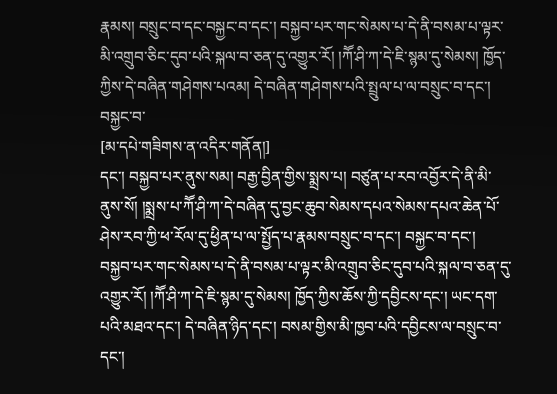རྣམས། བསྲུང་བ་དང་བསྐྱང་བ་དང་། བསྐྱབ་པར་གང་སེམས་པ་དེ་ནི་བསམ་པ་ལྟར་མི་འགྲུབ་ཅིང་དུབ་པའི་སྐལ་བ་ཅན་དུ་འགྱུར་རོ། །ཀཽ་ཤི་ཀ་དེ་ཇི་སྙམ་དུ་སེམས། ཁྱོད་ཀྱིས་དེ་བཞིན་གཤེགས་པའམ། དེ་བཞིན་གཤེགས་པའི་སྤྲུལ་པ་ལ་བསྲུང་བ་དང་། བསྐྱང་བ་
[མ་དཔེ་གཟིགས་ན་འདིར་གནོན།]
དང་། བསྐྱབ་པར་ནུས་སམ། བརྒྱ་བྱིན་གྱིས་སྨྲས་པ། བཙུན་པ་རབ་འབྱོར་དེ་ནི་མི་ནུས་སོ། །སྨྲས་པ་ཀཽ་ཤི་ཀ་དེ་བཞིན་དུ་བྱང་ཆུབ་སེམས་དཔའ་སེམས་དཔའ་ཆེན་པོ་ཤེས་རབ་ཀྱི་ཕ་རོལ་དུ་ཕྱིན་པ་ལ་སྤྱོད་པ་རྣམས་བསྲུང་བ་དང་། བསྐྱང་བ་དང་། བསྐྱབ་པར་གང་སེམས་པ་དེ་ནི་བསམ་པ་ལྟར་མི་འགྲུབ་ཅིང་དུབ་པའི་སྐལ་བ་ཅན་དུ་འགྱུར་རོ། །ཀཽ་ཤི་ཀ་དེ་ཇི་སྙམ་དུ་སེམས། ཁྱོད་ཀྱིས་ཆོས་ཀྱི་དབྱིངས་དང་། ཡང་དག་པའི་མཐའ་དང་། དེ་བཞིན་ཉིད་དང་། བསམ་གྱིས་མི་ཁྱབ་པའི་དབྱིངས་ལ་བསྲུང་བ་དང་།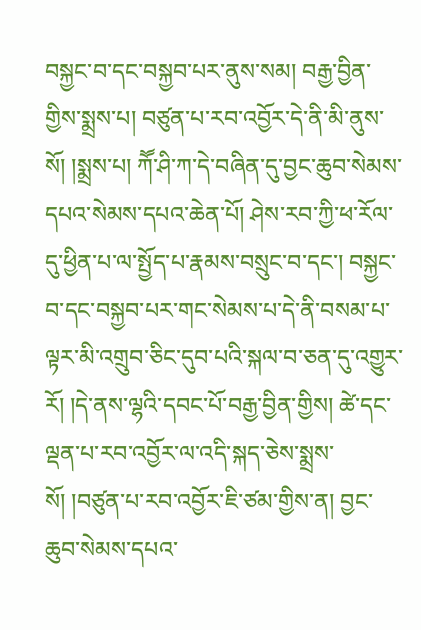བསྐྱང་བ་དང་བསྐྱབ་པར་ནུས་སམ། བརྒྱ་བྱིན་གྱིས་སྨྲས་པ། བཙུན་པ་རབ་འབྱོར་དེ་ནི་མི་ནུས་སོ། །སྨྲས་པ། ཀཽ་ཤི་ཀ་དེ་བཞིན་དུ་བྱང་ཆུབ་སེམས་དཔའ་སེམས་དཔའ་ཆེན་པོ། ཤེས་རབ་ཀྱི་ཕ་རོལ་དུ་ཕྱིན་པ་ལ་སྤྱོད་པ་རྣམས་བསྲུང་བ་དང་། བསྐྱང་བ་དང་བསྐྱབ་པར་གང་སེམས་པ་དེ་ནི་བསམ་པ་ལྟར་མི་འགྲུབ་ཅིང་དུབ་པའི་སྐལ་བ་ཅན་དུ་འགྱུར་རོ། །དེ་ནས་ལྷའི་དབང་པོ་བརྒྱ་བྱིན་གྱིས། ཚེ་དང་ལྡན་པ་རབ་འབྱོར་ལ་འདི་སྐད་ཅེས་སྨྲས་སོ། །བཙུན་པ་རབ་འབྱོར་ཇི་ཙམ་གྱིས་ན། བྱང་ཆུབ་སེམས་དཔའ་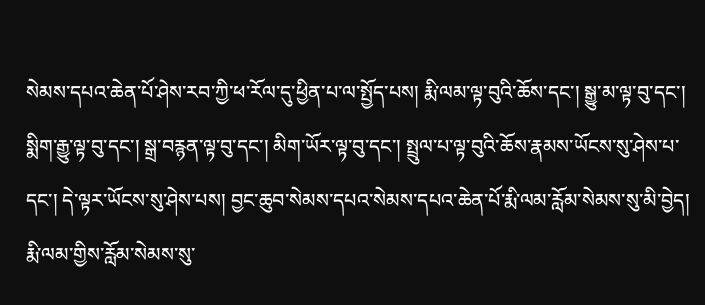སེམས་དཔའ་ཆེན་པོ་ཤེས་རབ་ཀྱི་ཕ་རོལ་དུ་ཕྱིན་པ་ལ་སྤྱོད་པས། རྨི་ལམ་ལྟ་བུའི་ཆོས་དང་། སྒྱུ་མ་ལྟ་བུ་དང་། སྨིག་རྒྱུ་ལྟ་བུ་དང་། སྒྲ་བརྙན་ལྟ་བུ་དང་། མིག་ཡོར་ལྟ་བུ་དང་། སྤྲུལ་པ་ལྟ་བུའི་ཆོས་རྣམས་ཡོངས་སུ་ཤེས་པ་དང་། དེ་ལྟར་ཡོངས་སུ་ཤེས་པས། བྱང་ཆུབ་སེམས་དཔའ་སེམས་དཔའ་ཆེན་པོ་རྨི་ལམ་རློམ་སེམས་སུ་མི་བྱེད། རྨི་ལམ་གྱིས་རློམ་སེམས་སུ་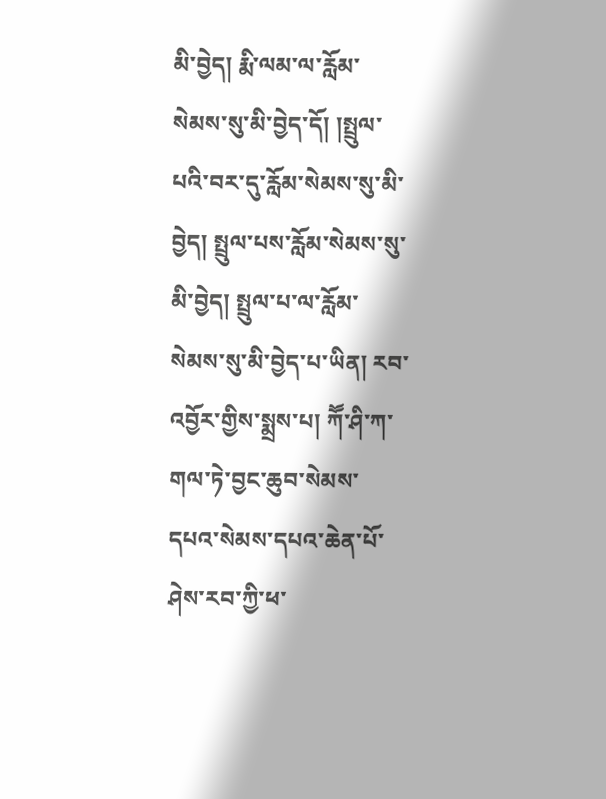མི་བྱེད། རྨི་ལམ་ལ་རློམ་སེམས་སུ་མི་བྱེད་དོ། །སྤྲུལ་པའི་བར་དུ་རློམ་སེམས་སུ་མི་བྱེད། སྤྲུལ་པས་རློམ་སེམས་སུ་མི་བྱེད། སྤྲུལ་པ་ལ་རློམ་སེམས་སུ་མི་བྱེད་པ་ཡིན། རབ་འབྱོར་གྱིས་སྨྲས་པ། ཀཽ་ཤི་ཀ་གལ་ཏེ་བྱང་ཆུབ་སེམས་དཔའ་སེམས་དཔའ་ཆེན་པོ་ཤེས་རབ་ཀྱི་ཕ་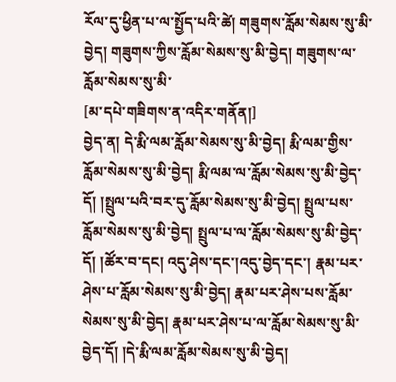རོལ་དུ་ཕྱིན་པ་ལ་སྤྱོད་པའི་ཚེ། གཟུགས་རློམ་སེམས་སུ་མི་བྱེད། གཟུགས་ཀྱིས་རློམ་སེམས་སུ་མི་བྱེད། གཟུགས་ལ་རློམ་སེམས་སུ་མི་
[མ་དཔེ་གཟིགས་ན་འདིར་གནོན།]
བྱེད་ན། དེ་རྨི་ལམ་རློམ་སེམས་སུ་མི་བྱེད། རྨི་ལམ་གྱིས་རློམ་སེམས་སུ་མི་བྱེད། རྨི་ལམ་ལ་རློམ་སེམས་སུ་མི་བྱེད་དོ། །སྤྲུལ་པའི་བར་དུ་རློམ་སེམས་སུ་མི་བྱེད། སྤྲུལ་པས་རློམ་སེམས་སུ་མི་བྱེད། སྤྲུལ་པ་ལ་རློམ་སེམས་སུ་མི་བྱེད་དོ། །ཚོར་བ་དང། འདུ་ཤེས་དང་།འདུ་བྱེད་དང་། རྣམ་པར་ཤེས་པ་རློམ་སེམས་སུ་མི་བྱེད། རྣམ་པར་ཤེས་པས་རློམ་སེམས་སུ་མི་བྱེད། རྣམ་པར་ཤེས་པ་ལ་རློམ་སེམས་སུ་མི་བྱེད་དོ། །དེ་རྨི་ལམ་རློམ་སེམས་སུ་མི་བྱེད།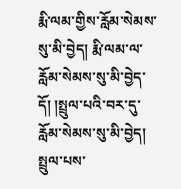རྨི་ལམ་གྱིས་རློམ་སེམས་སུ་མི་བྱེད། རྨི་ལམ་ལ་རློམ་སེམས་སུ་མི་བྱེད་དོ། །སྤྲུལ་པའི་བར་དུ་རློམ་སེམས་སུ་མི་བྱེད། སྤྲུལ་པས་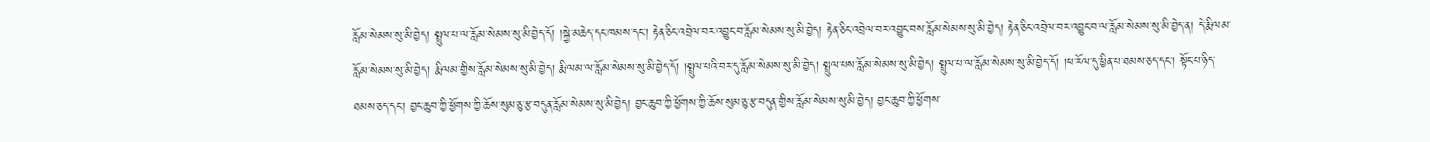རློམ་སེམས་སུ་མི་བྱེད། སྤྲུལ་པ་ལ་རློམ་སེམས་སུ་མི་བྱེད་དོ། །སྐྱེ་མཆེད་དང་ཁམས་དང་། རྟེན་ཅིང་འབྲེལ་བར་འབྱུང་བ་རློམ་སེམས་སུ་མི་བྱེད། རྟེན་ཅིང་འབྲེལ་བར་འབྱུང་བས་རློམ་སེམས་སུ་མི་བྱེད། རྟེན་ཅིང་འབྲེལ་བར་འབྱུང་བ་ལ་རློམ་སེམས་སུ་མི་བྱེད་ན། དེ་རྨི་ལམ་རློམ་སེམས་སུ་མི་བྱེད། རྨི་ལམ་གྱིས་རློམ་སེམས་སུ་མི་བྱེད། རྨི་ལམ་ལ་རློམ་སེམས་སུ་མི་བྱེད་དོ། །སྤྲུལ་པའི་བར་དུ་རློམ་སེམས་སུ་མི་བྱེད། སྤྲུལ་པས་རློམ་སེམས་སུ་མི་བྱེད། སྤྲུལ་པ་ལ་རློམ་སེམས་སུ་མི་བྱེད་དོ། །ཕ་རོལ་དུ་ཕྱིན་པ་ཐམས་ཅད་དང་། སྟོང་པ་ཉིད་ཐམས་ཅད་དང་། བྱང་ཆུབ་ཀྱི་ཕྱོགས་ཀྱི་ཆོས་སུམ་ཅུ་རྩ་བདུན་རློམ་སེམས་སུ་མི་བྱེད། བྱང་ཆུབ་ཀྱི་ཕྱོགས་ཀྱི་ཆོས་སུམ་ཅུ་རྩ་བདུན་གྱིས་རློམ་སེམས་སུ་མི་བྱེད། བྱང་ཆུབ་ཀྱི་ཕྱོགས་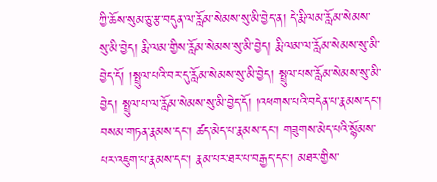ཀྱི་ཆོས་སུམ་ཅུ་རྩ་བདུན་ལ་རློམ་སེམས་སུ་མི་བྱེད་ན། དེ་རྨི་ལམ་རློམ་སེམས་སུ་མི་བྱེད། རྨི་ལམ་གྱིས་རློམ་སེམས་སུ་མི་བྱེད། རྨི་ལམ་ལ་རློམ་སེམས་སུ་མི་བྱེད་དོ། །སྤྲུལ་པའི་བར་དུ་རློམ་སེམས་སུ་མི་བྱེད། སྤྲུལ་པས་རློམ་སེམས་སུ་མི་བྱེད། སྤྲུལ་པ་ལ་རློམ་སེམས་སུ་མི་བྱེད་དོ། །འཕགས་པའི་བདེན་པ་རྣམས་དང་། བསམ་གཏན་རྣམས་དང་། ཚད་མེད་པ་རྣམས་དང་། གཟུགས་མེད་པའི་སྙོམས་པར་འཇུག་པ་རྣམས་དང་། རྣམ་པར་ཐར་པ་བརྒྱད་དང་། མཐར་གྱིས་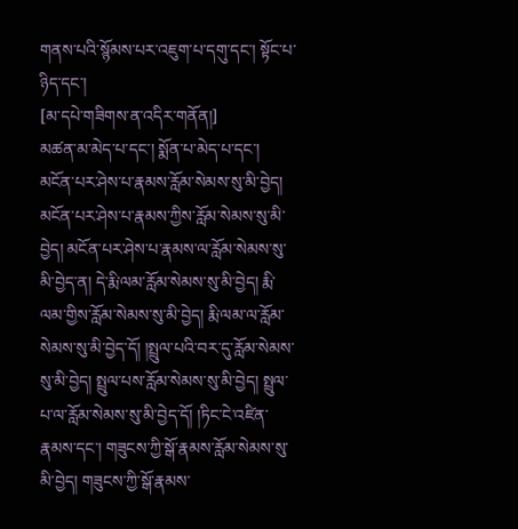གནས་པའི་སྙོམས་པར་འཇུག་པ་དགུ་དང་། སྟོང་པ་ཉིད་དང་།
[མ་དཔེ་གཟིགས་ན་འདིར་གནོན།]
མཚན་མ་མེད་པ་དང་། སྨོན་པ་མེད་པ་དང་། མངོན་པར་ཤེས་པ་རྣམས་རློམ་སེམས་སུ་མི་བྱེད། མངོན་པར་ཤེས་པ་རྣམས་ཀྱིས་རློམ་སེམས་སུ་མི་བྱེད། མངོན་པར་ཤེས་པ་རྣམས་ལ་རློམ་སེམས་སུ་མི་བྱེད་ན། དེ་རྨི་ལམ་རློམ་སེམས་སུ་མི་བྱེད། རྨི་ལམ་གྱིས་རློམ་སེམས་སུ་མི་བྱེད། རྨི་ལམ་ལ་རློམ་སེམས་སུ་མི་བྱེད་དོ། །སྤྲུལ་པའི་བར་དུ་རློམ་སེམས་སུ་མི་བྱེད། སྤྲུལ་པས་རློམ་སེམས་སུ་མི་བྱེད། སྤྲུལ་པ་ལ་རློམ་སེམས་སུ་མི་བྱེད་དོ། །ཏིང་ངེ་འཛིན་རྣམས་དང་། གཟུངས་ཀྱི་སྒོ་རྣམས་རློམ་སེམས་སུ་མི་བྱེད། གཟུངས་ཀྱི་སྒོ་རྣམས་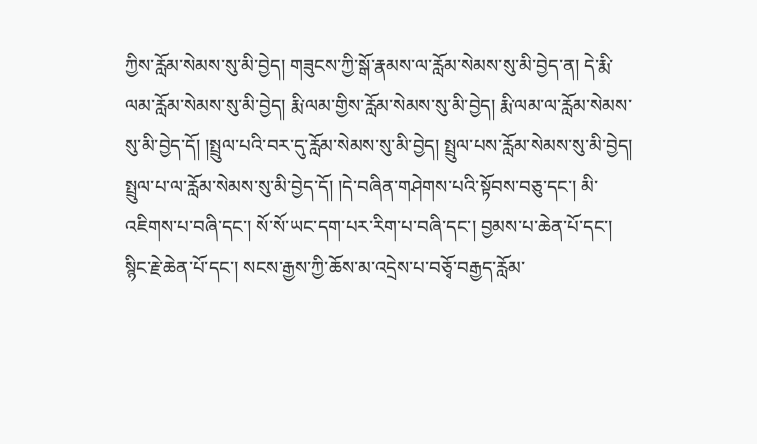ཀྱིས་རློམ་སེམས་སུ་མི་བྱེད། གཟུངས་ཀྱི་སྒོ་རྣམས་ལ་རློམ་སེམས་སུ་མི་བྱེད་ན། དེ་རྨི་ལམ་རློམ་སེམས་སུ་མི་བྱེད། རྨི་ལམ་གྱིས་རློམ་སེམས་སུ་མི་བྱེད། རྨི་ལམ་ལ་རློམ་སེམས་སུ་མི་བྱེད་དོ། །སྤྲུལ་པའི་བར་དུ་རློམ་སེམས་སུ་མི་བྱེད། སྤྲུལ་པས་རློམ་སེམས་སུ་མི་བྱེད། སྤྲུལ་པ་ལ་རློམ་སེམས་སུ་མི་བྱེད་དོ། །དེ་བཞིན་གཤེགས་པའི་སྟོབས་བཅུ་དང་། མི་འཇིགས་པ་བཞི་དང་། སོ་སོ་ཡང་དག་པར་རིག་པ་བཞི་དང་། བྱམས་པ་ཆེན་པོ་དང་། སྙིང་རྗེ་ཆེན་པོ་དང་། སངས་རྒྱས་ཀྱི་ཆོས་མ་འདྲེས་པ་བཅྭོ་བརྒྱད་རློམ་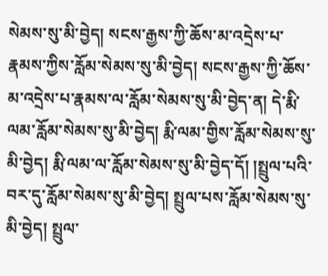སེམས་སུ་མི་བྱེད། སངས་རྒྱས་ཀྱི་ཆོས་མ་འདྲེས་པ་རྣམས་ཀྱིས་རློམ་སེམས་སུ་མི་བྱེད། སངས་རྒྱས་ཀྱི་ཆོས་མ་འདྲེས་པ་རྣམས་ལ་རློམ་སེམས་སུ་མི་བྱེད་ན། དེ་རྨི་ལམ་རློམ་སེམས་སུ་མི་བྱེད། རྨི་ལམ་གྱིས་རློམ་སེམས་སུ་མི་བྱེད། རྨི་ལམ་ལ་རློམ་སེམས་སུ་མི་བྱེད་དོ། །སྤྲུལ་པའི་བར་དུ་རློམ་སེམས་སུ་མི་བྱེད། སྤྲུལ་པས་རློམ་སེམས་སུ་མི་བྱེད། སྤྲུལ་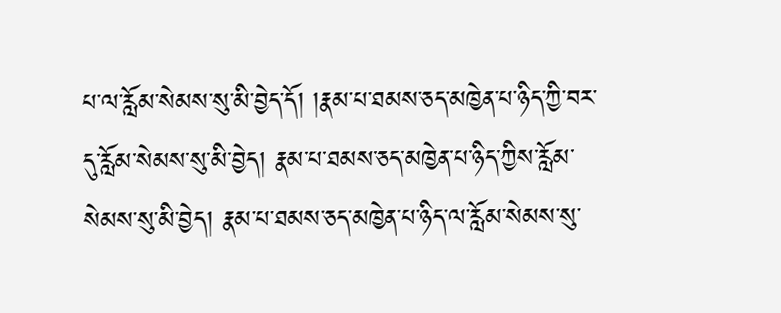པ་ལ་རློམ་སེམས་སུ་མི་བྱེད་དོ། །རྣམ་པ་ཐམས་ཅད་མཁྱེན་པ་ཉིད་ཀྱི་བར་དུ་རློམ་སེམས་སུ་མི་བྱེད། རྣམ་པ་ཐམས་ཅད་མཁྱེན་པ་ཉིད་ཀྱིས་རློམ་སེམས་སུ་མི་བྱེད། རྣམ་པ་ཐམས་ཅད་མཁྱེན་པ་ཉིད་ལ་རློམ་སེམས་སུ་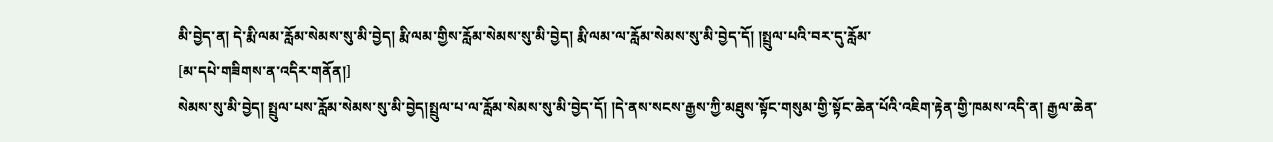མི་བྱེད་ན། དེ་རྨི་ལམ་རློམ་སེམས་སུ་མི་བྱེད། རྨི་ལམ་གྱིས་རློམ་སེམས་སུ་མི་བྱེད། རྨི་ལམ་ལ་རློམ་སེམས་སུ་མི་བྱེད་དོ། །སྤྲུལ་པའི་བར་དུ་རློམ་
[མ་དཔེ་གཟིགས་ན་འདིར་གནོན།]
སེམས་སུ་མི་བྱེད། སྤྲུལ་པས་རློམ་སེམས་སུ་མི་བྱེད།སྤྲུལ་པ་ལ་རློམ་སེམས་སུ་མི་བྱེད་དོ། །དེ་ནས་སངས་རྒྱས་ཀྱི་མཐུས་སྟོང་གསུམ་གྱི་སྟོང་ཆེན་པོའི་འཇིག་རྟེན་གྱི་ཁམས་འདི་ན། རྒྱལ་ཆེན་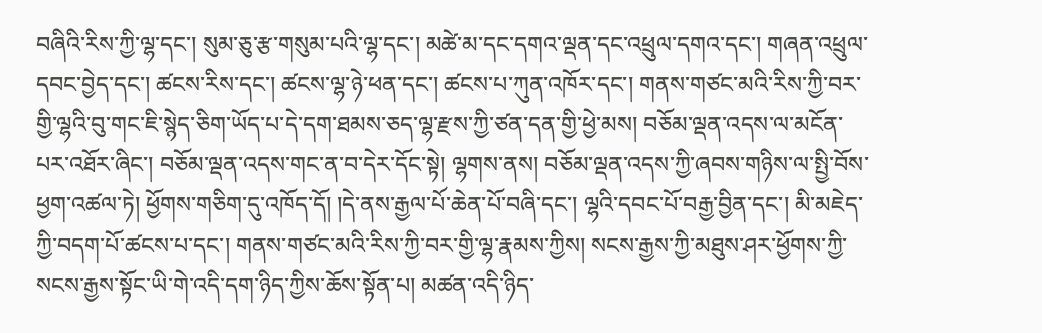བཞིའི་རིས་ཀྱི་ལྷ་དང་། སུམ་ཅུ་རྩ་གསུམ་པའི་ལྷ་དང་། མཚེ་མ་དང་དགའ་ལྡན་དང་འཕྲུལ་དགའ་དང་། གཞན་འཕྲུལ་དབང་བྱེད་དང་། ཚངས་རིས་དང་། ཚངས་ལྷ་ཉེ་ཕན་དང་། ཚངས་པ་ཀུན་འཁོར་དང་། གནས་གཙང་མའི་རིས་ཀྱི་བར་གྱི་ལྷའི་བུ་གང་ཇི་སྙེད་ཅིག་ཡོད་པ་དེ་དག་ཐམས་ཅད་ལྷ་རྫས་ཀྱི་ཙན་དན་གྱི་ཕྱེ་མས། བཅོམ་ལྡན་འདས་ལ་མངོན་པར་འཐོར་ཞིང་། བཅོམ་ལྡན་འདས་གང་ན་བ་དེར་དོང་སྟེ། ལྷགས་ནས། བཅོམ་ལྡན་འདས་ཀྱི་ཞབས་གཉིས་ལ་སྤྱི་བོས་ཕྱག་འཚལ་ཏེ། ཕྱོགས་གཅིག་དུ་འཁོད་དོ། །དེ་ནས་རྒྱལ་པོ་ཆེན་པོ་བཞི་དང་། ལྷའི་དབང་པོ་བརྒྱ་བྱིན་དང་། མི་མཇེད་ཀྱི་བདག་པོ་ཚངས་པ་དང་། གནས་གཙང་མའི་རིས་ཀྱི་བར་གྱི་ལྷ་རྣམས་ཀྱིས། སངས་རྒྱས་ཀྱི་མཐུས་ཤར་ཕྱོགས་ཀྱི་སངས་རྒྱས་སྟོང་ཡི་གེ་འདི་དག་ཉིད་ཀྱིས་ཆོས་སྟོན་པ། མཚན་འདི་ཉིད་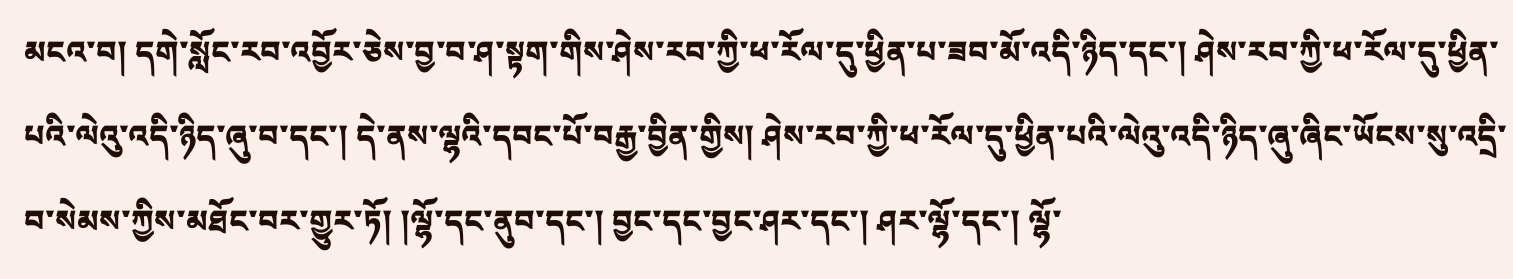མངའ་བ། དགེ་སློང་རབ་འབྱོར་ཅེས་བྱ་བ་ཤ་སྟག་གིས་ཤེས་རབ་ཀྱི་ཕ་རོལ་དུ་ཕྱིན་པ་ཟབ་མོ་འདི་ཉིད་དང་། ཤེས་རབ་ཀྱི་ཕ་རོལ་དུ་ཕྱིན་པའི་ལེའུ་འདི་ཉིད་ཞུ་བ་དང་། དེ་ནས་ལྷའི་དབང་པོ་བརྒྱ་བྱིན་གྱིས། ཤེས་རབ་ཀྱི་ཕ་རོལ་དུ་ཕྱིན་པའི་ལེའུ་འདི་ཉིད་ཞུ་ཞིང་ཡོངས་སུ་འདྲི་བ་སེམས་ཀྱིས་མཐོང་བར་གྱུར་ཏོ། །ལྷོ་དང་ནུབ་དང་། བྱང་དང་བྱང་ཤར་དང་། ཤར་ལྷོ་དང་། ལྷོ་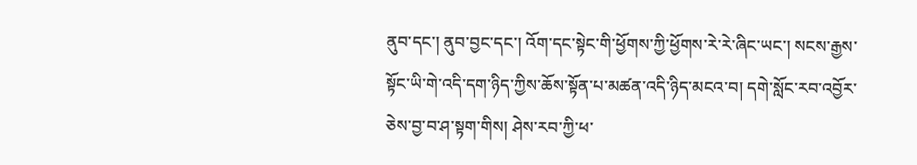ནུབ་དང་། ནུབ་བྱང་དང་། འོག་དང་སྟེང་གི་ཕྱོགས་ཀྱི་ཕྱོགས་རེ་རེ་ཞིང་ཡང་། སངས་རྒྱས་སྟོང་ཡི་གེ་འདི་དག་ཉིད་ཀྱིས་ཆོས་སྟོན་པ་མཚན་འདི་ཉིད་མངའ་བ། དགེ་སློང་རབ་འབྱོར་ཅེས་བྱ་བ་ཤ་སྟག་གིས། ཤེས་རབ་ཀྱི་ཕ་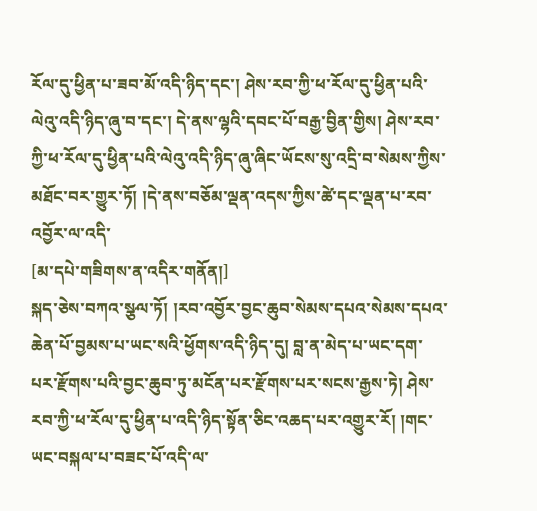རོལ་དུ་ཕྱིན་པ་ཟབ་མོ་འདི་ཉིད་དང་། ཤེས་རབ་ཀྱི་ཕ་རོལ་དུ་ཕྱིན་པའི་ལེའུ་འདི་ཉིད་ཞུ་བ་དང་། དེ་ནས་ལྷའི་དབང་པོ་བརྒྱ་བྱིན་གྱིས། ཤེས་རབ་ཀྱི་ཕ་རོལ་དུ་ཕྱིན་པའི་ལེའུ་འདི་ཉིད་ཞུ་ཞིང་ཡོངས་སུ་འདྲི་བ་སེམས་ཀྱིས་མཐོང་བར་གྱུར་ཏོ། །དེ་ནས་བཅོམ་ལྡན་འདས་ཀྱིས་ཚེ་དང་ལྡན་པ་རབ་འབྱོར་ལ་འདི་
[མ་དཔེ་གཟིགས་ན་འདིར་གནོན།]
སྐད་ཅེས་བཀའ་སྩལ་ཏོ། །རབ་འབྱོར་བྱང་ཆུབ་སེམས་དཔའ་སེམས་དཔའ་ཆེན་པོ་བྱམས་པ་ཡང་སའི་ཕྱོགས་འདི་ཉིད་དུ། བླ་ན་མེད་པ་ཡང་དག་པར་རྫོགས་པའི་བྱང་ཆུབ་ཏུ་མངོན་པར་རྫོགས་པར་སངས་རྒྱས་ཏེ། ཤེས་རབ་ཀྱི་ཕ་རོལ་དུ་ཕྱིན་པ་འདི་ཉིད་སྟོན་ཅིང་འཆད་པར་འགྱུར་རོ། །གང་ཡང་བསྐལ་པ་བཟང་པོ་འདི་ལ་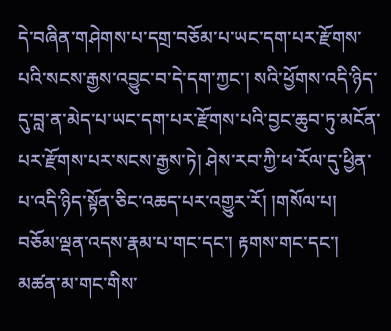དེ་བཞིན་གཤེགས་པ་དགྲ་བཅོམ་པ་ཡང་དག་པར་རྫོགས་པའི་སངས་རྒྱས་འབྱུང་བ་དེ་དག་ཀྱང་། སའི་ཕྱོགས་འདི་ཉིད་དུ་བླ་ན་མེད་པ་ཡང་དག་པར་རྫོགས་པའི་བྱང་ཆུབ་ཏུ་མངོན་པར་རྫོགས་པར་སངས་རྒྱས་ཏེ། ཤེས་རབ་ཀྱི་ཕ་རོལ་དུ་ཕྱིན་པ་འདི་ཉིད་སྟོན་ཅིང་འཆད་པར་འགྱུར་རོ། །གསོལ་པ། བཅོམ་ལྡན་འདས་རྣམ་པ་གང་དང་། རྟགས་གང་དང་། མཚན་མ་གང་གིས་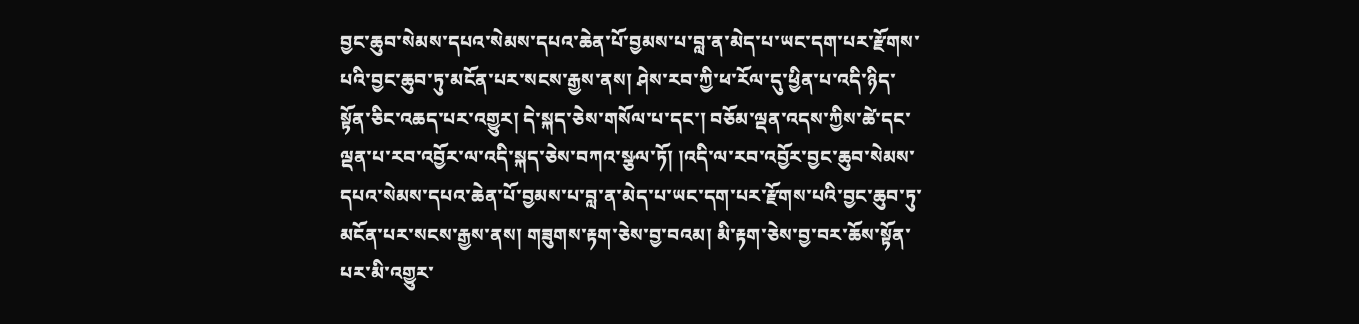བྱང་ཆུབ་སེམས་དཔའ་སེམས་དཔའ་ཆེན་པོ་བྱམས་པ་བླ་ན་མེད་པ་ཡང་དག་པར་རྫོགས་པའི་བྱང་ཆུབ་ཏུ་མངོན་པར་སངས་རྒྱས་ནས། ཤེས་རབ་ཀྱི་ཕ་རོལ་དུ་ཕྱིན་པ་འདི་ཉིད་སྟོན་ཅིང་འཆད་པར་འགྱུར། དེ་སྐད་ཅེས་གསོལ་པ་དང་། བཅོམ་ལྡན་འདས་ཀྱིས་ཚེ་དང་ལྡན་པ་རབ་འབྱོར་ལ་འདི་སྐད་ཅེས་བཀའ་སྩལ་ཏོ། །འདི་ལ་རབ་འབྱོར་བྱང་ཆུབ་སེམས་དཔའ་སེམས་དཔའ་ཆེན་པོ་བྱམས་པ་བླ་ན་མེད་པ་ཡང་དག་པར་རྫོགས་པའི་བྱང་ཆུབ་ཏུ་མངོན་པར་སངས་རྒྱས་ནས། གཟུགས་རྟག་ཅེས་བྱ་བའམ། མི་རྟག་ཅེས་བྱ་བར་ཆོས་སྟོན་པར་མི་འགྱུར་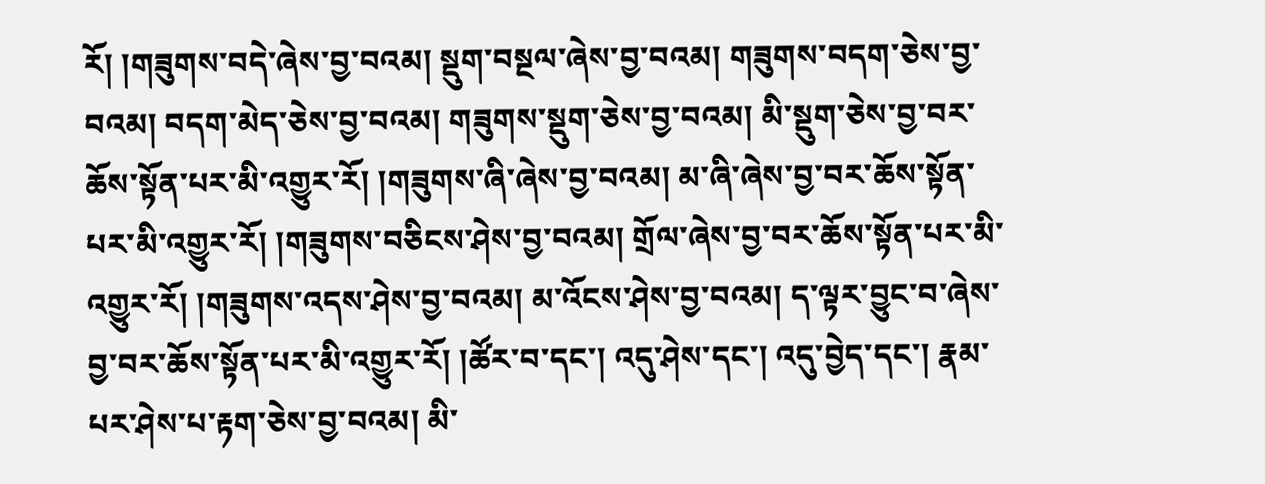རོ། །གཟུགས་བདེ་ཞེས་བྱ་བའམ། སྡུག་བསྔལ་ཞེས་བྱ་བའམ། གཟུགས་བདག་ཅེས་བྱ་བའམ། བདག་མེད་ཅེས་བྱ་བའམ། གཟུགས་སྡུག་ཅེས་བྱ་བའམ། མི་སྡུག་ཅེས་བྱ་བར་ཆོས་སྟོན་པར་མི་འགྱུར་རོ། །གཟུགས་ཞི་ཞེས་བྱ་བའམ། མ་ཞི་ཞེས་བྱ་བར་ཆོས་སྟོན་པར་མི་འགྱུར་རོ། །གཟུགས་བཅིངས་ཤེས་བྱ་བའམ། གྲོལ་ཞེས་བྱ་བར་ཆོས་སྟོན་པར་མི་འགྱུར་རོ། །གཟུགས་འདས་ཤེས་བྱ་བའམ། མ་འོངས་ཤེས་བྱ་བའམ། ད་ལྟར་བྱུང་བ་ཞེས་བྱ་བར་ཆོས་སྟོན་པར་མི་འགྱུར་རོ། །ཚོར་བ་དང་། འདུ་ཤེས་དང་། འདུ་བྱེད་དང་། རྣམ་པར་ཤེས་པ་རྟག་ཅེས་བྱ་བའམ། མི་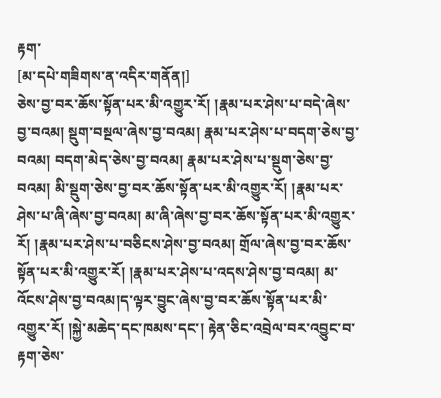རྟག་
[མ་དཔེ་གཟིགས་ན་འདིར་གནོན།]
ཅེས་བྱ་བར་ཆོས་སྟོན་པར་མི་འགྱུར་རོ། །རྣམ་པར་ཤེས་པ་བདེ་ཞེས་བྱ་བའམ། སྡུག་བསྔལ་ཞེས་བྱ་བའམ། རྣམ་པར་ཤེས་པ་བདག་ཅེས་བྱ་བའམ། བདག་མེད་ཅེས་བྱ་བའམ། རྣམ་པར་ཤེས་པ་སྡུག་ཅེས་བྱ་བའམ། མི་སྡུག་ཅེས་བྱ་བར་ཆོས་སྟོན་པར་མི་འགྱུར་རོ། །རྣམ་པར་ཤེས་པ་ཞི་ཞེས་བྱ་བའམ། མ་ཞི་ཞེས་བྱ་བར་ཆོས་སྟོན་པར་མི་འགྱུར་རོ། །རྣམ་པར་ཤེས་པ་བཅིངས་ཤེས་བྱ་བའམ། གྲོལ་ཞེས་བྱ་བར་ཆོས་སྟོན་པར་མི་འགྱུར་རོ། །རྣམ་པར་ཤེས་པ་འདས་ཤེས་བྱ་བའམ། མ་འོངས་ཤེས་བྱ་བའམ།ད་ལྟར་བྱུང་ཞེས་བྱ་བར་ཆོས་སྟོན་པར་མི་འགྱུར་རོ། །སྐྱེ་མཆེད་དང་ཁམས་དང་། རྟེན་ཅིང་འབྲེལ་བར་འབྱུང་བ་རྟག་ཅེས་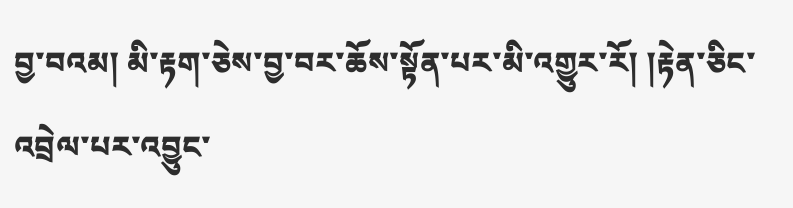བྱ་བའམ། མི་རྟག་ཅེས་བྱ་བར་ཆོས་སྟོན་པར་མི་འགྱུར་རོ། །རྟེན་ཅིང་འབྲེལ་པར་འབྱུང་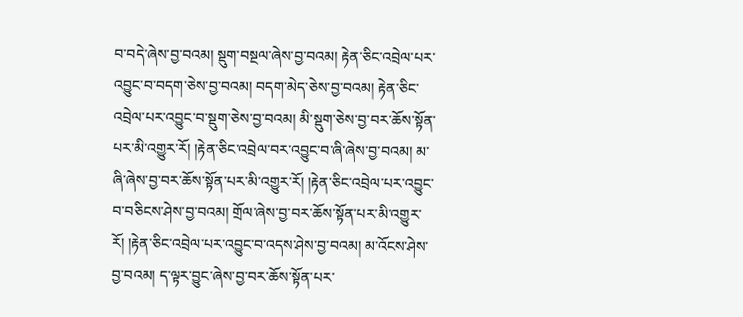བ་བདེ་ཞེས་བྱ་བའམ། སྡུག་བསྔལ་ཞེས་བྱ་བའམ། རྟེན་ཅིང་འབྲེལ་པར་འབྱུང་བ་བདག་ཅེས་བྱ་བའམ། བདག་མེད་ཅེས་བྱ་བའམ། རྟེན་ཅིང་འབྲེལ་པར་འབྱུང་བ་སྡུག་ཅེས་བྱ་བའམ། མི་སྡུག་ཅེས་བྱ་བར་ཆོས་སྟོན་པར་མི་འགྱུར་རོ། །རྟེན་ཅིང་འབྲེལ་བར་འབྱུང་བ་ཞི་ཞེས་བྱ་བའམ། མ་ཞི་ཞེས་བྱ་བར་ཆོས་སྟོན་པར་མི་འགྱུར་རོ། །རྟེན་ཅིང་འབྲེལ་པར་འབྱུང་བ་བཅིངས་ཤེས་བྱ་བའམ། གྲོལ་ཞེས་བྱ་བར་ཆོས་སྟོན་པར་མི་འགྱུར་རོ། །རྟེན་ཅིང་འབྲེལ་པར་འབྱུང་བ་འདས་ཤེས་བྱ་བའམ། མ་འོངས་ཤེས་བྱ་བའམ། ད་ལྟར་བྱུང་ཞེས་བྱ་བར་ཆོས་སྟོན་པར་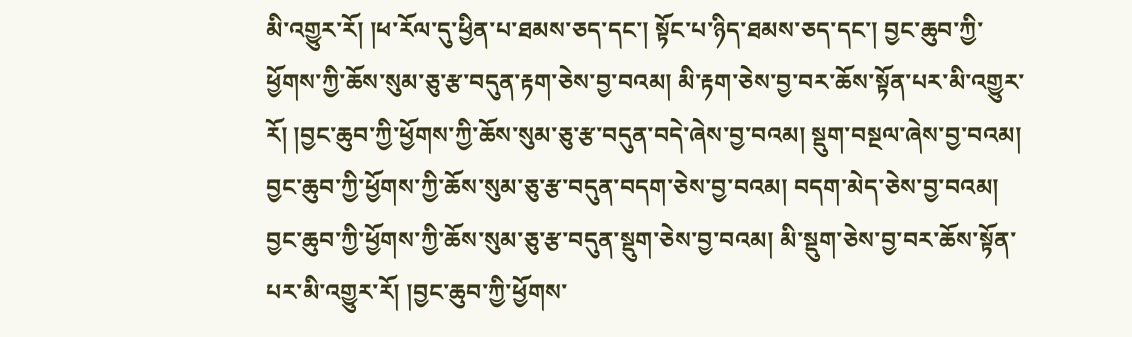མི་འགྱུར་རོ། །ཕ་རོལ་དུ་ཕྱིན་པ་ཐམས་ཅད་དང་། སྟོང་པ་ཉིད་ཐམས་ཅད་དང་། བྱང་ཆུབ་ཀྱི་ཕྱོགས་ཀྱི་ཆོས་སུམ་ཅུ་རྩ་བདུན་རྟག་ཅེས་བྱ་བའམ། མི་རྟག་ཅེས་བྱ་བར་ཆོས་སྟོན་པར་མི་འགྱུར་རོ། །བྱང་ཆུབ་ཀྱི་ཕྱོགས་ཀྱི་ཆོས་སུམ་ཅུ་རྩ་བདུན་བདེ་ཞེས་བྱ་བའམ། སྡུག་བསྔལ་ཞེས་བྱ་བའམ། བྱང་ཆུབ་ཀྱི་ཕྱོགས་ཀྱི་ཆོས་སུམ་ཅུ་རྩ་བདུན་བདག་ཅེས་བྱ་བའམ། བདག་མེད་ཅེས་བྱ་བའམ། བྱང་ཆུབ་ཀྱི་ཕྱོགས་ཀྱི་ཆོས་སུམ་ཅུ་རྩ་བདུན་སྡུག་ཅེས་བྱ་བའམ། མི་སྡུག་ཅེས་བྱ་བར་ཆོས་སྟོན་པར་མི་འགྱུར་རོ། །བྱང་ཆུབ་ཀྱི་ཕྱོགས་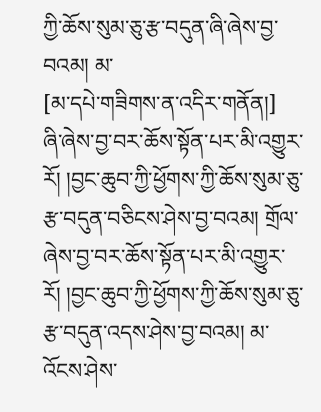ཀྱི་ཆོས་སུམ་ཅུ་རྩ་བདུན་ཞི་ཞེས་བྱ་བའམ། མ་
[མ་དཔེ་གཟིགས་ན་འདིར་གནོན།]
ཞི་ཞེས་བྱ་བར་ཆོས་སྟོན་པར་མི་འགྱུར་རོ། །བྱང་ཆུབ་ཀྱི་ཕྱོགས་ཀྱི་ཆོས་སུམ་ཅུ་རྩ་བདུན་བཅིངས་ཤེས་བྱ་བའམ། གྲོལ་ཞེས་བྱ་བར་ཆོས་སྟོན་པར་མི་འགྱུར་རོ། །བྱང་ཆུབ་ཀྱི་ཕྱོགས་ཀྱི་ཆོས་སུམ་ཅུ་རྩ་བདུན་འདས་ཤེས་བྱ་བའམ། མ་འོངས་ཤེས་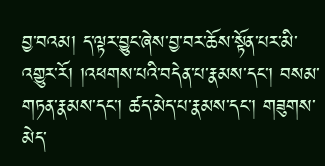བྱ་བའམ། ད་ལྟར་བྱུང་ཞེས་བྱ་བར་ཆོས་སྟོན་པར་མི་འགྱུར་རོ། །འཕགས་པའི་བདེན་པ་རྣམས་དང་། བསམ་གཏན་རྣམས་དང་། ཚད་མེད་པ་རྣམས་དང་། གཟུགས་མེད་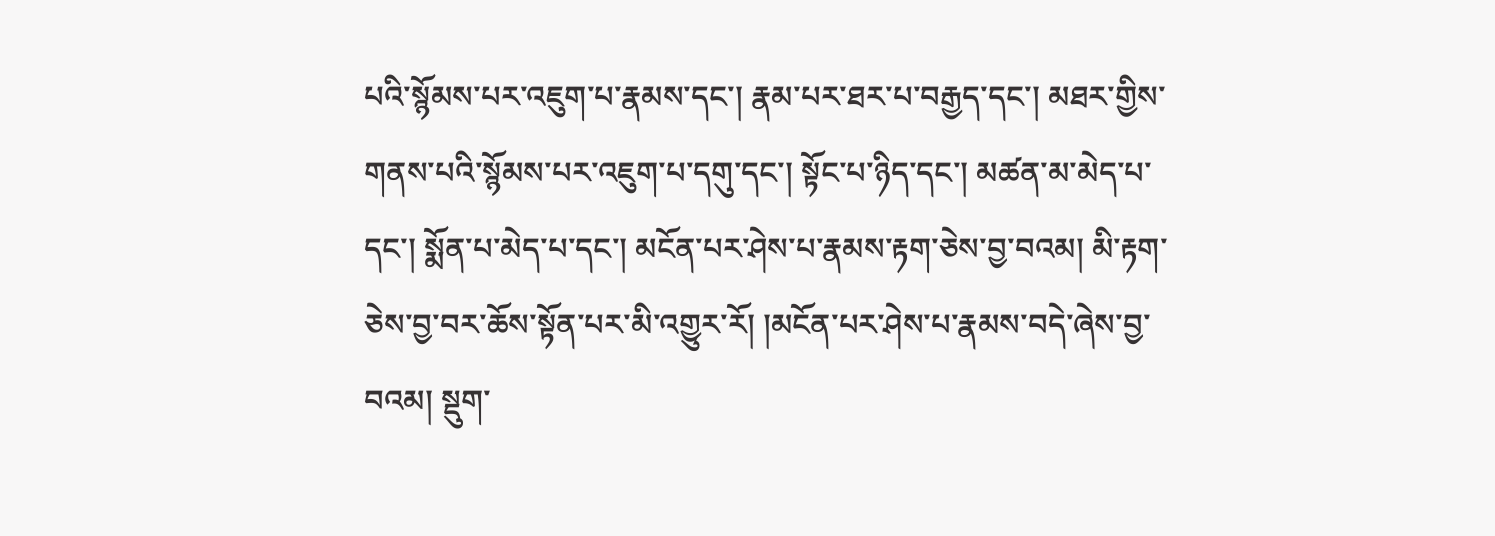པའི་སྙོམས་པར་འཇུག་པ་རྣམས་དང་། རྣམ་པར་ཐར་པ་བརྒྱད་དང་། མཐར་གྱིས་གནས་པའི་སྙོམས་པར་འཇུག་པ་དགུ་དང་། སྟོང་པ་ཉིད་དང་། མཚན་མ་མེད་པ་དང་། སྨོན་པ་མེད་པ་དང་། མངོན་པར་ཤེས་པ་རྣམས་རྟག་ཅེས་བྱ་བའམ། མི་རྟག་ཅེས་བྱ་བར་ཆོས་སྟོན་པར་མི་འགྱུར་རོ། །མངོན་པར་ཤེས་པ་རྣམས་བདེ་ཞེས་བྱ་བའམ། སྡུག་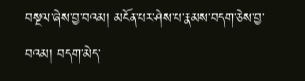བསྔལ་ཞེས་བྱ་བའམ། མངོན་པར་ཤེས་པ་རྣམས་བདག་ཅེས་བྱ་བའམ། བདག་མེད་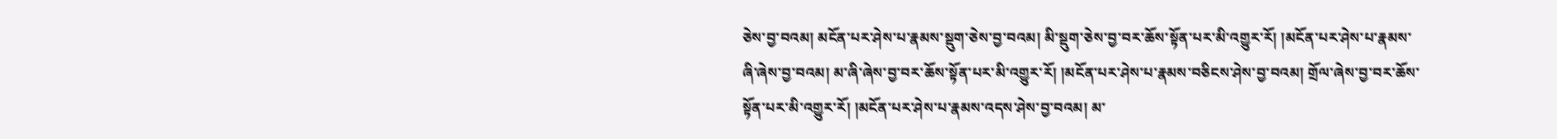ཅེས་བྱ་བའམ། མངོན་པར་ཤེས་པ་རྣམས་སྡུག་ཅེས་བྱ་བའམ། མི་སྡུག་ཅེས་བྱ་བར་ཆོས་སྟོན་པར་མི་འགྱུར་རོ། །མངོན་པར་ཤེས་པ་རྣམས་ཞི་ཞེས་བྱ་བའམ། མ་ཞི་ཞེས་བྱ་བར་ཆོས་སྟོན་པར་མི་འགྱུར་རོ། །མངོན་པར་ཤེས་པ་རྣམས་བཅིངས་ཤེས་བྱ་བའམ། གྲོལ་ཞེས་བྱ་བར་ཆོས་སྟོན་པར་མི་འགྱུར་རོ། །མངོན་པར་ཤེས་པ་རྣམས་འདས་ཤེས་བྱ་བའམ། མ་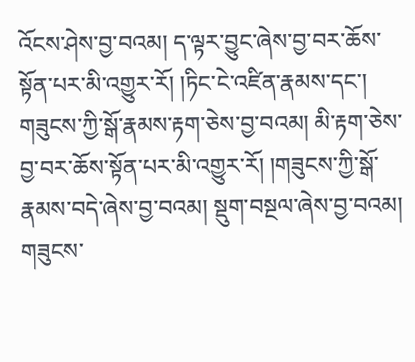འོངས་ཤེས་བྱ་བའམ། ད་ལྟར་བྱུང་ཞེས་བྱ་བར་ཆོས་སྟོན་པར་མི་འགྱུར་རོ། །ཏིང་ངེ་འཛིན་རྣམས་དང་། གཟུངས་ཀྱི་སྒོ་རྣམས་རྟག་ཅེས་བྱ་བའམ། མི་རྟག་ཅེས་བྱ་བར་ཆོས་སྟོན་པར་མི་འགྱུར་རོ། །གཟུངས་ཀྱི་སྒོ་རྣམས་བདེ་ཞེས་བྱ་བའམ། སྡུག་བསྔལ་ཞེས་བྱ་བའམ། གཟུངས་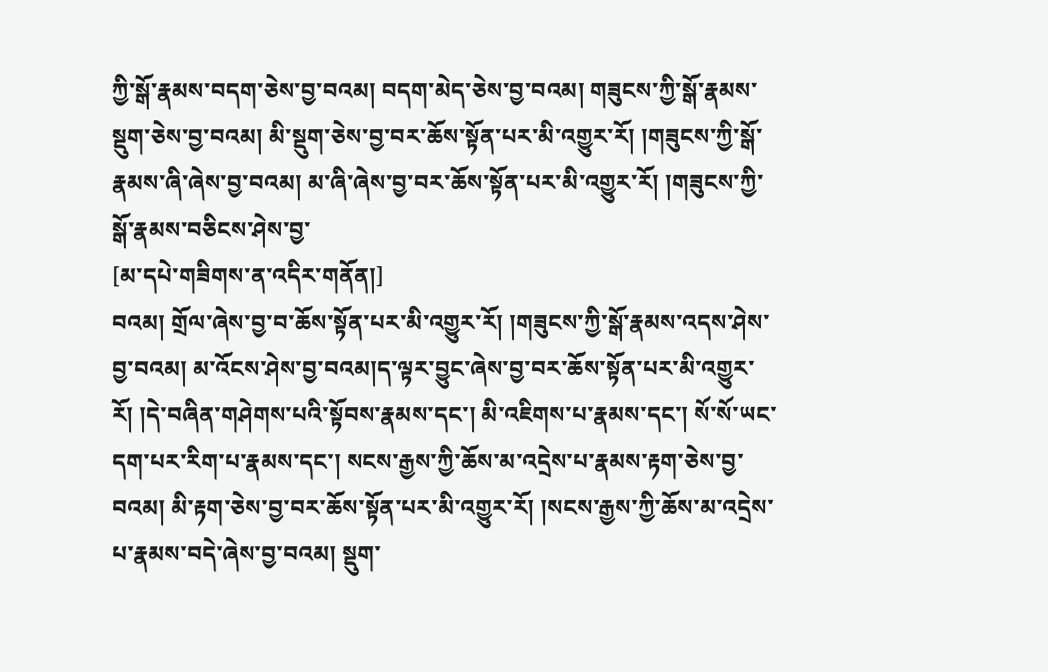ཀྱི་སྒོ་རྣམས་བདག་ཅེས་བྱ་བའམ། བདག་མེད་ཅེས་བྱ་བའམ། གཟུངས་ཀྱི་སྒོ་རྣམས་སྡུག་ཅེས་བྱ་བའམ། མི་སྡུག་ཅེས་བྱ་བར་ཆོས་སྟོན་པར་མི་འགྱུར་རོ། །གཟུངས་ཀྱི་སྒོ་རྣམས་ཞི་ཞེས་བྱ་བའམ། མ་ཞི་ཞེས་བྱ་བར་ཆོས་སྟོན་པར་མི་འགྱུར་རོ། །གཟུངས་ཀྱི་སྒོ་རྣམས་བཅིངས་ཤེས་བྱ་
[མ་དཔེ་གཟིགས་ན་འདིར་གནོན།]
བའམ། གྲོལ་ཞེས་བྱ་བ་ཆོས་སྟོན་པར་མི་འགྱུར་རོ། །གཟུངས་ཀྱི་སྒོ་རྣམས་འདས་ཤེས་བྱ་བའམ། མ་འོངས་ཤེས་བྱ་བའམ།ད་ལྟར་བྱུང་ཞེས་བྱ་བར་ཆོས་སྟོན་པར་མི་འགྱུར་རོ། །དེ་བཞིན་གཤེགས་པའི་སྟོབས་རྣམས་དང་། མི་འཇིགས་པ་རྣམས་དང་། སོ་སོ་ཡང་དག་པར་རིག་པ་རྣམས་དང་། སངས་རྒྱས་ཀྱི་ཆོས་མ་འདྲེས་པ་རྣམས་རྟག་ཅེས་བྱ་བའམ། མི་རྟག་ཅེས་བྱ་བར་ཆོས་སྟོན་པར་མི་འགྱུར་རོ། །སངས་རྒྱས་ཀྱི་ཆོས་མ་འདྲེས་པ་རྣམས་བདེ་ཞེས་བྱ་བའམ། སྡུག་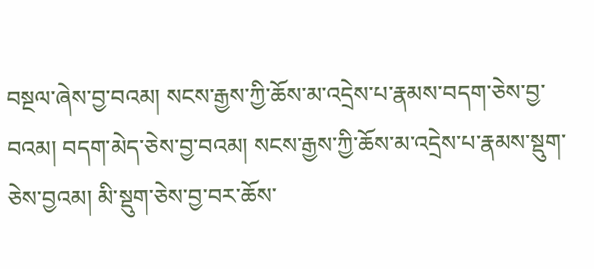བསྔལ་ཞེས་བྱ་བའམ། སངས་རྒྱས་ཀྱི་ཆོས་མ་འདྲེས་པ་རྣམས་བདག་ཅེས་བྱ་བའམ། བདག་མེད་ཅེས་བྱ་བའམ། སངས་རྒྱས་ཀྱི་ཆོས་མ་འདྲེས་པ་རྣམས་སྡུག་ཅེས་བྱའམ། མི་སྡུག་ཅེས་བྱ་བར་ཆོས་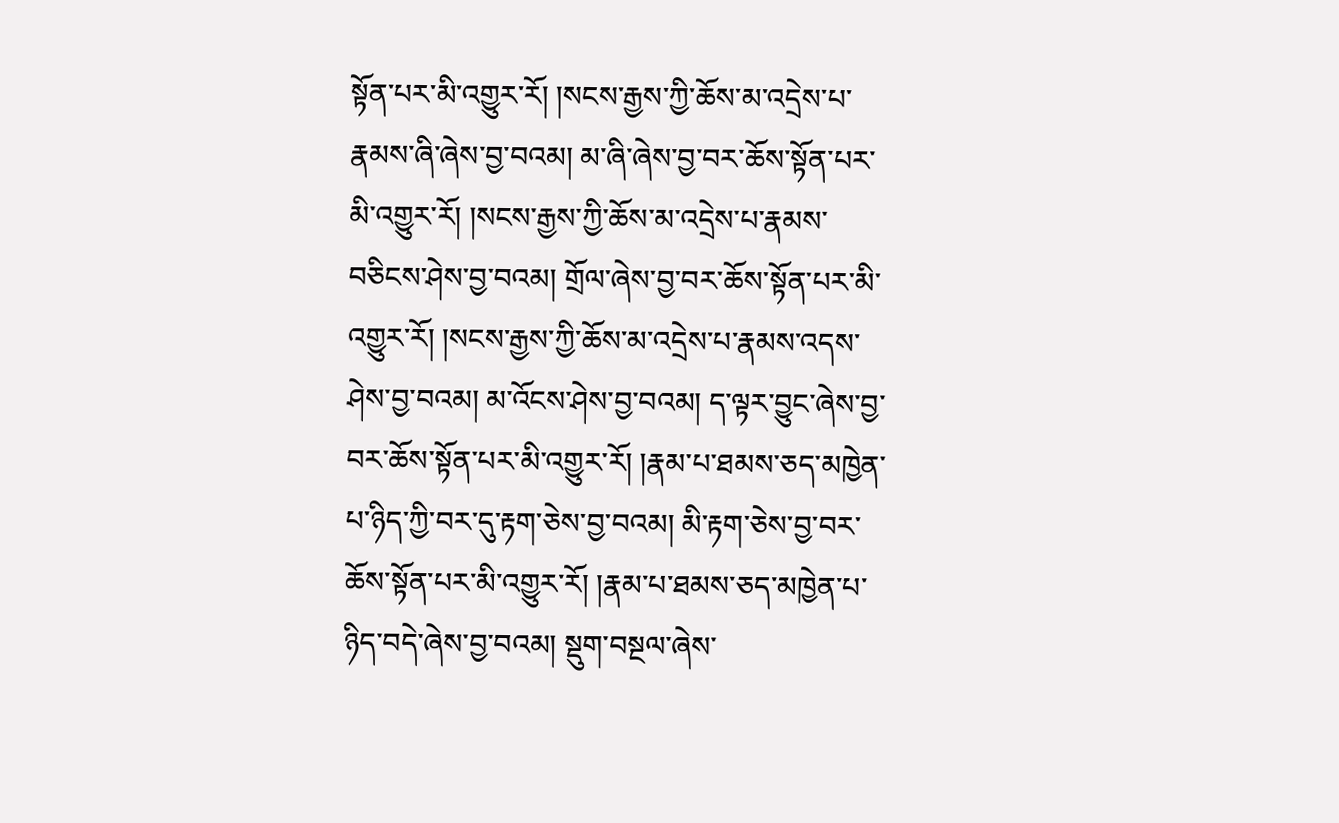སྟོན་པར་མི་འགྱུར་རོ། །སངས་རྒྱས་ཀྱི་ཆོས་མ་འདྲེས་པ་རྣམས་ཞི་ཞེས་བྱ་བའམ། མ་ཞི་ཞེས་བྱ་བར་ཆོས་སྟོན་པར་མི་འགྱུར་རོ། །སངས་རྒྱས་ཀྱི་ཆོས་མ་འདྲེས་པ་རྣམས་བཅིངས་ཤེས་བྱ་བའམ། གྲོལ་ཞེས་བྱ་བར་ཆོས་སྟོན་པར་མི་འགྱུར་རོ། །སངས་རྒྱས་ཀྱི་ཆོས་མ་འདྲེས་པ་རྣམས་འདས་ཤེས་བྱ་བའམ། མ་འོངས་ཤེས་བྱ་བའམ། ད་ལྟར་བྱུང་ཞེས་བྱ་བར་ཆོས་སྟོན་པར་མི་འགྱུར་རོ། །རྣམ་པ་ཐམས་ཅད་མཁྱེན་པ་ཉིད་ཀྱི་བར་དུ་རྟག་ཅེས་བྱ་བའམ། མི་རྟག་ཅེས་བྱ་བར་ཆོས་སྟོན་པར་མི་འགྱུར་རོ། །རྣམ་པ་ཐམས་ཅད་མཁྱེན་པ་ཉིད་བདེ་ཞེས་བྱ་བའམ། སྡུག་བསྔལ་ཞེས་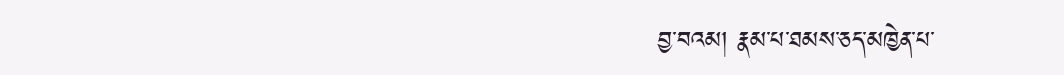བྱ་བའམ། རྣམ་པ་ཐམས་ཅད་མཁྱེན་པ་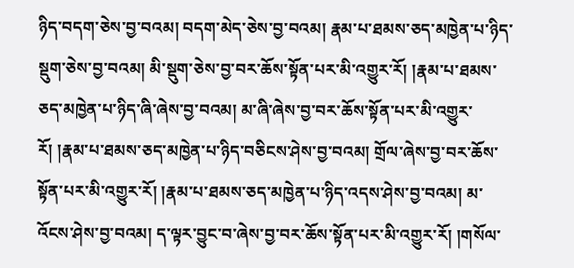ཉིད་བདག་ཅེས་བྱ་བའམ། བདག་མེད་ཅེས་བྱ་བའམ། རྣམ་པ་ཐམས་ཅད་མཁྱེན་པ་ཉིད་སྡུག་ཅེས་བྱ་བའམ། མི་སྡུག་ཅེས་བྱ་བར་ཆོས་སྟོན་པར་མི་འགྱུར་རོ། །རྣམ་པ་ཐམས་ཅད་མཁྱེན་པ་ཉིད་ཞི་ཞེས་བྱ་བའམ། མ་ཞི་ཞེས་བྱ་བར་ཆོས་སྟོན་པར་མི་འགྱུར་རོ། །རྣམ་པ་ཐམས་ཅད་མཁྱེན་པ་ཉིད་བཅིངས་ཤེས་བྱ་བའམ། གྲོལ་ཞེས་བྱ་བར་ཆོས་སྟོན་པར་མི་འགྱུར་རོ། །རྣམ་པ་ཐམས་ཅད་མཁྱེན་པ་ཉིད་འདས་ཤེས་བྱ་བའམ། མ་འོངས་ཤེས་བྱ་བའམ། ད་ལྟར་བྱུང་བ་ཞེས་བྱ་བར་ཆོས་སྟོན་པར་མི་འགྱུར་རོ། །གསོལ་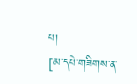པ།
[མ་དཔེ་གཟིགས་ན་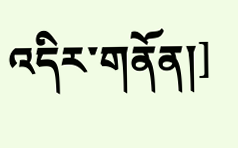འདིར་གནོན།]